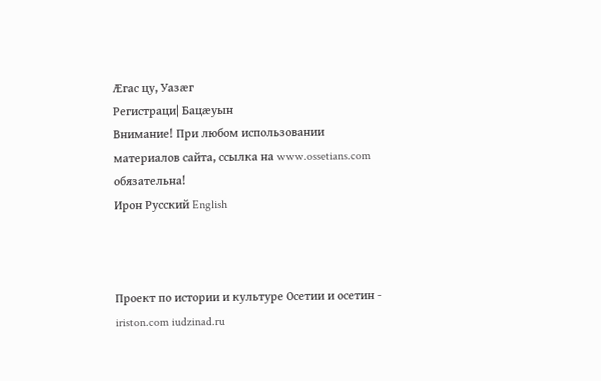Æгас цу, Уазæг
Регистраци| Бацæуын
Внимание! При любом использовании материалов сайта, ссылка на www.ossetians.com обязательна!
Ирон Русский English



Проект по истории и культуре Осетии и осетин - iriston.com iudzinad.ru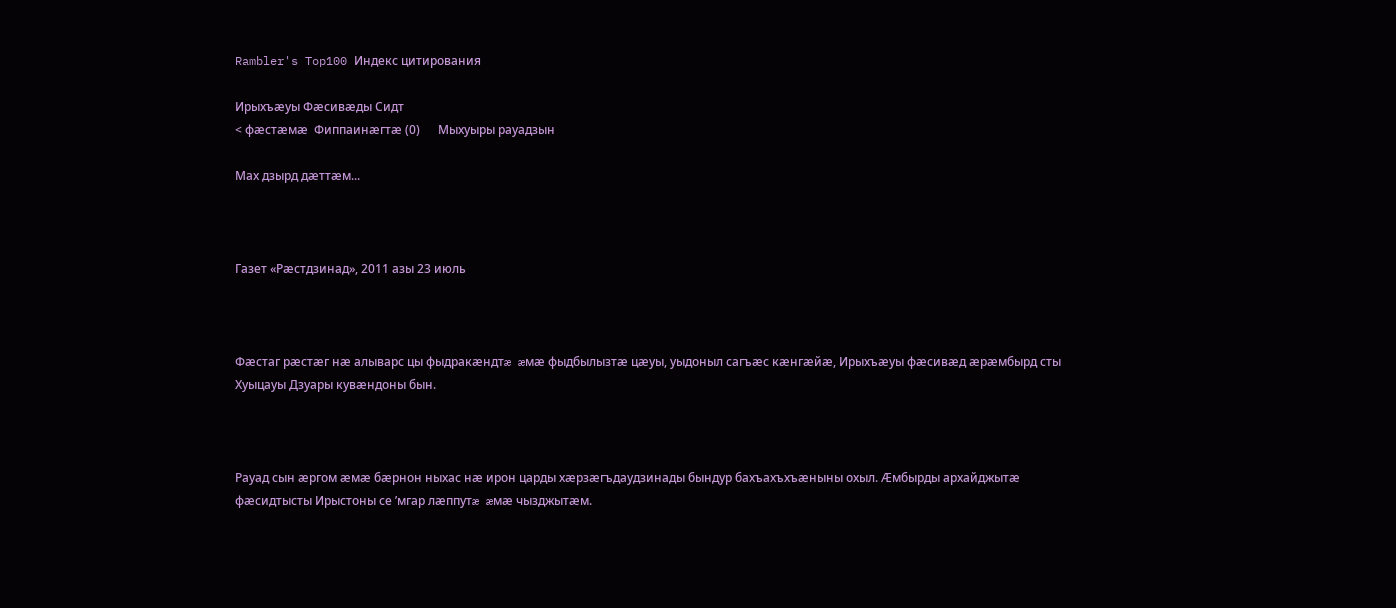Rambler's Top100 Индекс цитирования

Ирыхъæуы Фæсивæды Сидт
< фæстæмæ  Фиппаинæгтæ (0)      Мыхуыры рауадзын

Мах дзырд дæттæм...



Газет «Рæстдзинад», 2011 азы 23 июль



Фæстаг рæстæг нæ алыварс цы фыдракæндтæ æмæ фыдбылызтæ цæуы, уыдоныл сагъæс кæнгæйæ, Ирыхъæуы фæсивæд æрæмбырд сты Хуыцауы Дзуары кувæндоны бын.



Рауад сын æргом æмæ бæрнон ныхас нæ ирон царды хæрзæгъдаудзинады бындур бахъахъхъæныны охыл. Æмбырды архайджытæ фæсидтысты Ирыстоны се ’мгар лæппутæ æмæ чызджытæм.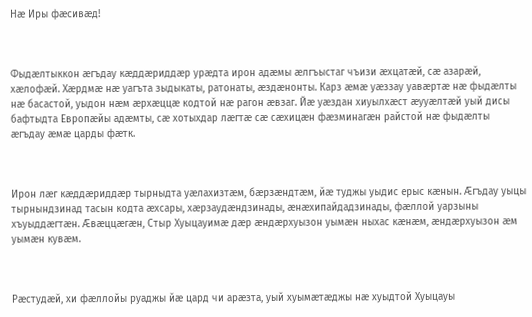Нæ Иры фæсивæд!



Фыдæлтыккон æгъдау кæддæриддæр урæдта ирон адæмы æлгъыстаг чъизи æхцатæй, сæ азарæй, хæлофæй. Хæрдмæ нæ уагъта зыдыкаты, ратонаты, æздæнонты. Карз æмæ уæззау уавæртæ нæ фыдæлты нæ басастой, уыдон нæм æрхæццæ кодтой нæ рагон æвзаг. Йæ уæздан хиуылхæст æууæлтæй уый дисы бафтыдта Европæйы адæмты, сæ хотыхдар лæгтæ сæ сæхицæн фæзминагæн райстой нæ фыдæлты æгъдау æмæ царды фæтк.



Ирон лæг кæддæриддæр тырныдта уæлахизтæм, бæрзæндтæм, йæ туджы уыдис ерыс кæнын. Æгъдау уыцы тырнындзинад тасын кодта æхсары, хæрзаудæндзинады, æнæхипайдадзинады, фæллой уарзыны хъуыддæгтæн. Æвæццæгæн, Стыр Хуыцауимæ дæр æндæрхуызон уымæн ныхас кæнæм, æндæрхуызон æм уымæн кувæм.



Рæстудæй, хи фæллойы руаджы йæ цард чи арæзта, уый хуымæтæджы нæ хуыдтой Хуыцауы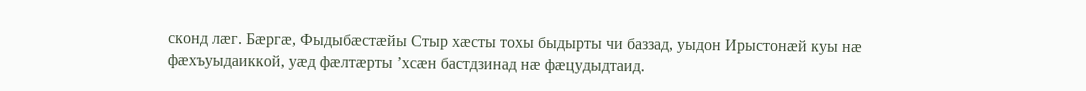сконд лæг. Бæргæ, Фыдыбæстæйы Стыр хæсты тохы быдырты чи баззад, уыдон Ирыстонæй куы нæ фæхъуыдаиккой, уæд фæлтæрты ’хсæн бастдзинад нæ фæцудыдтаид.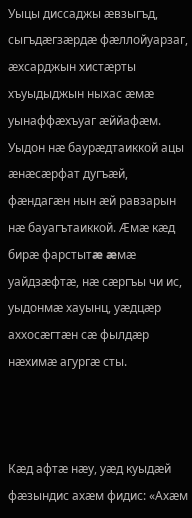Уыцы диссаджы æвзыгъд, сыгъдæгзæрдæ фæллойуарзаг, æхсарджын хистæрты хъуыдыджын ныхас æмæ уынаффæхъуаг æййафæм. Уыдон нæ баурæдтаиккой ацы æнæсæрфат дугъæй, фæндагæн нын æй равзарын нæ бауагътаиккой. Æмæ кæд бирæ фарстытæ æмæ уайдзæфтæ, нæ сæргъы чи ис, уыдонмæ хауынц, уæдцæр аххосæгтæн сæ фылдæр нæхимæ агургæ сты.



Кæд афтæ нæу, уæд куыдæй фæзындис ахæм фидис: «Ахæм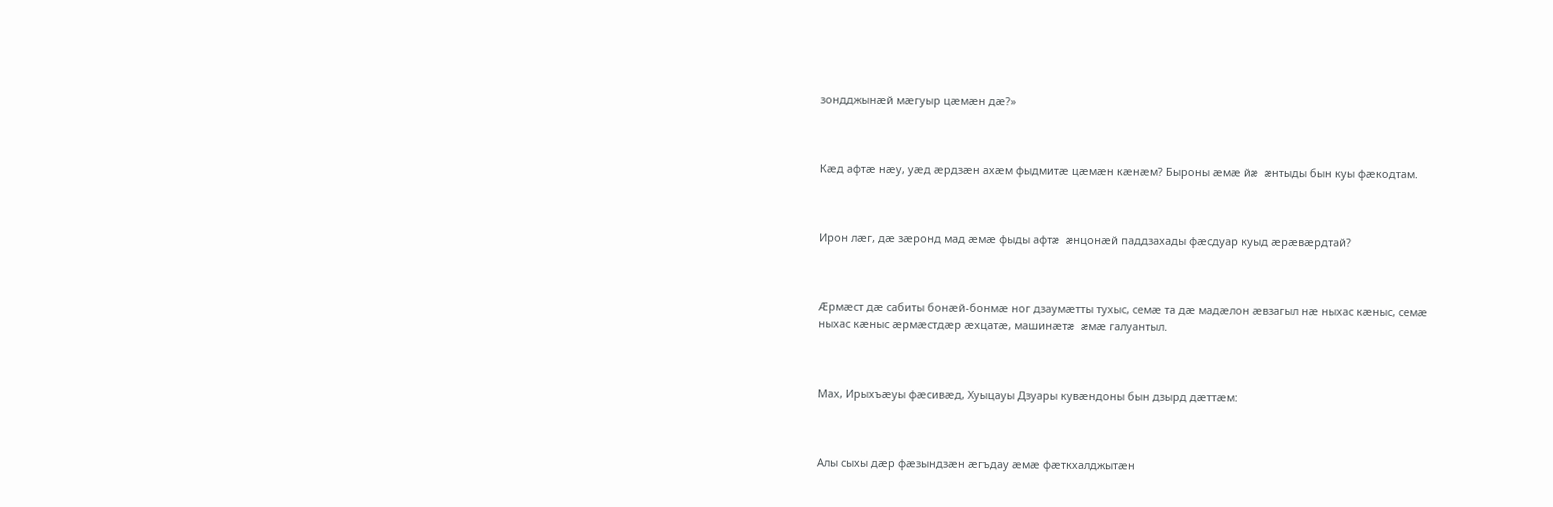зондджынæй мæгуыр цæмæн дæ?»



Кæд афтæ нæу, уæд æрдзæн ахæм фыдмитæ цæмæн кæнæм? Быроны æмæ йæ æнтыды бын куы фæкодтам.



Ирон лæг, дæ зæронд мад æмæ фыды афтæ æнцонæй паддзахады фæсдуар куыд æрæвæрдтай?



Æрмæст дæ сабиты бонæй-бонмæ ног дзаумæтты тухыс, семæ та дæ мадæлон æвзагыл нæ ныхас кæныс, семæ ныхас кæныс æрмæстдæр æхцатæ, машинæтæ æмæ галуантыл.



Мах, Ирыхъæуы фæсивæд, Хуыцауы Дзуары кувæндоны бын дзырд дæттæм:



Алы сыхы дæр фæзындзæн æгъдау æмæ фæткхалджытæн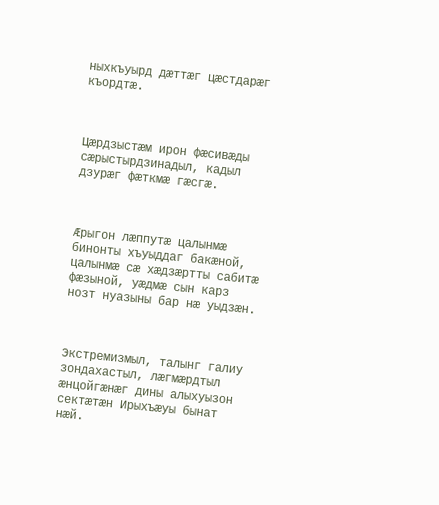ныхкъуырд дæттæг цæстдарæг къордтæ.



Цæрдзыстæм ирон фæсивæды сæрыстырдзинадыл, кадыл дзурæг фæткмæ гæсгæ.



Æрыгон лæппутæ цалынмæ бинонты хъуыддаг бакæной, цалынмæ сæ хæдзæртты сабитæ фæзыной, уæдмæ сын карз нозт нуазыны бар нæ уыдзæн.



Экстремизмыл, талынг галиу зондахастыл, лæгмæрдтыл æнцойгæнæг дины алыхуызон сектæтæн Ирыхъæуы бынат нæй.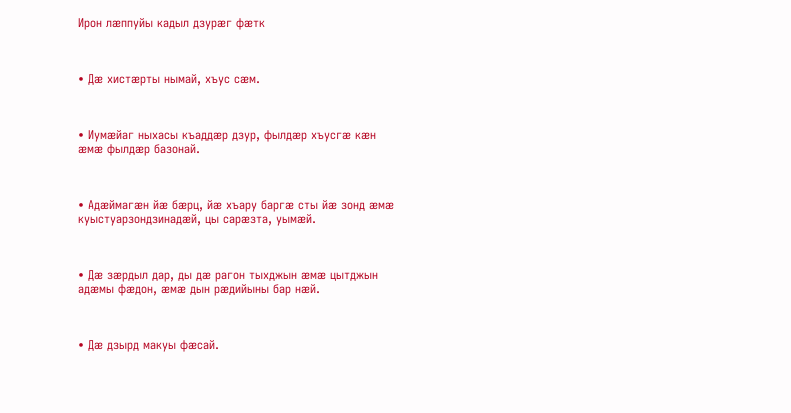Ирон лæппуйы кадыл дзурæг фæтк



• Дæ хистæрты нымай, хъус сæм.



• Иумæйаг ныхасы къаддæр дзур, фылдæр хъусгæ кæн æмæ фылдæр базонай.



• Адæймагæн йæ бæрц, йæ хъару баргæ сты йæ зонд æмæ куыстуарзондзинадæй, цы сарæзта, уымæй.



• Дæ зæрдыл дар, ды дæ рагон тыхджын æмæ цытджын адæмы фæдон, æмæ дын рæдийыны бар нæй.



• Дæ дзырд макуы фæсай.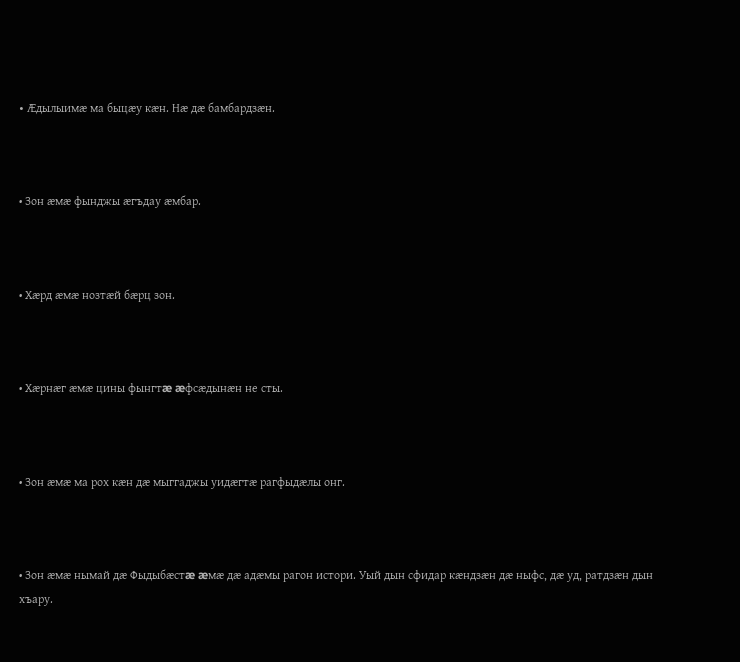• Æдылыимæ ма быцæу кæн. Нæ дæ бамбардзæн.



• Зон æмæ фынджы æгъдау æмбар.



• Хæрд æмæ нозтæй бæрц зон.



• Хæрнæг æмæ цины фынгтæ æфсæдынæн не сты.



• Зон æмæ ма рох кæн дæ мыггаджы уидæгтæ рагфыдæлы онг.



• Зон æмæ нымай дæ Фыдыбæстæ æмæ дæ адæмы рагон истори. Уый дын сфидар кæндзæн дæ ныфс, дæ уд, ратдзæн дын хъару.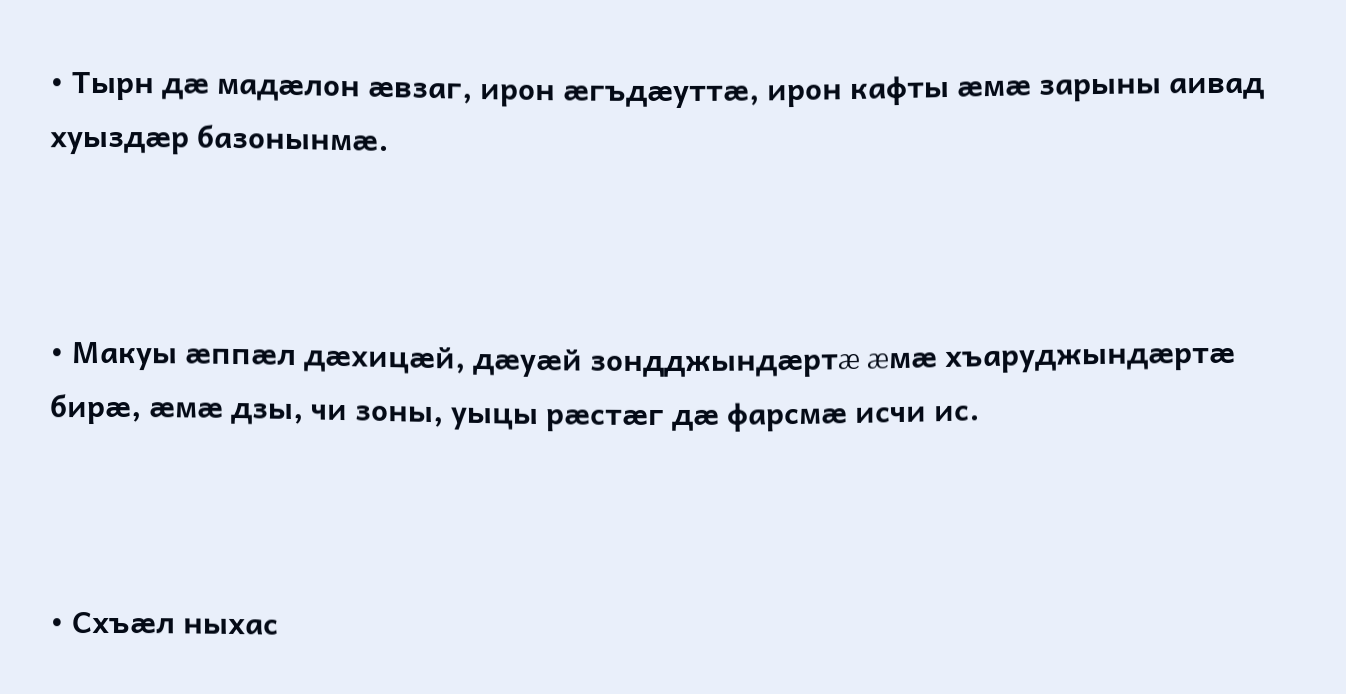• Тырн дæ мадæлон æвзаг, ирон æгъдæуттæ, ирон кафты æмæ зарыны аивад хуыздæр базонынмæ.



• Макуы æппæл дæхицæй, дæуæй зондджындæртæ æмæ хъаруджындæртæ бирæ, æмæ дзы, чи зоны, уыцы рæстæг дæ фарсмæ исчи ис.



• Схъæл ныхас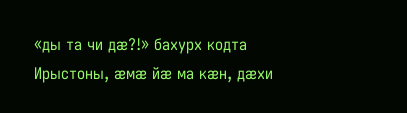«ды та чи дæ?!» бахурх кодта Ирыстоны, æмæ йæ ма кæн, дæхи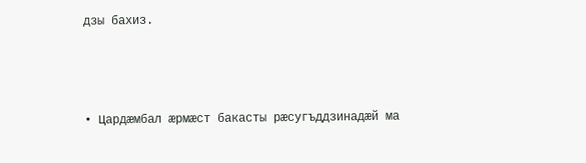дзы бахиз.



• Цардæмбал æрмæст бакасты рæсугъддзинадæй ма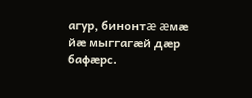агур, бинонтæ æмæ йæ мыггагæй дæр бафæрс.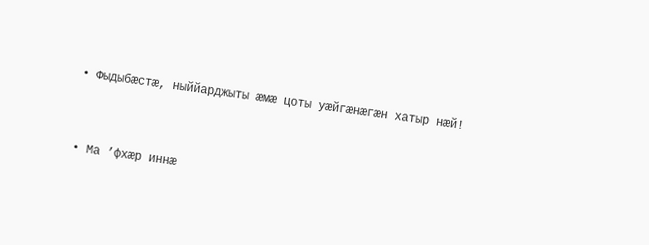• Фыдыбæстæ, ныййарджыты æмæ цоты уæйгæнæгæн хатыр нæй!



• Ма ’фхæр иннæ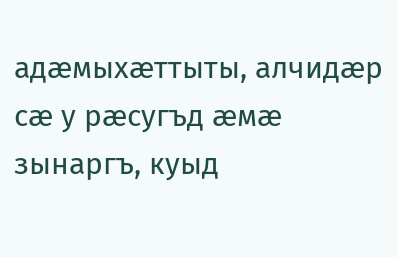адæмыхæттыты, алчидæр сæ у рæсугъд æмæ зынаргъ, куыд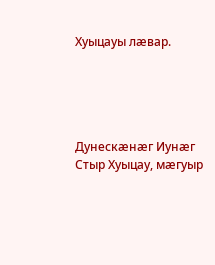Хуыцауы лæвар.





Дунескæнæг Иунæг Стыр Хуыцау, мæгуыр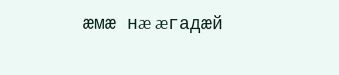æмæ нæ æгадæй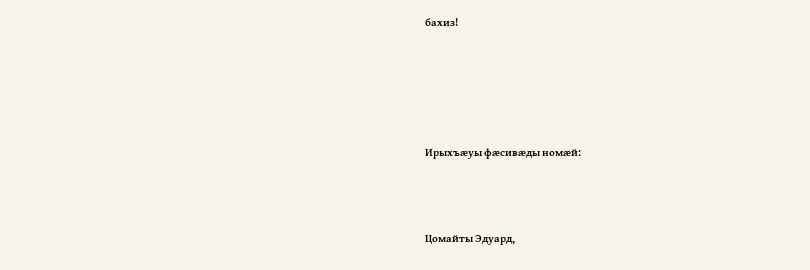бахиз!





Ирыхъæуы фæсивæды номæй:



Цомайты Эдуард,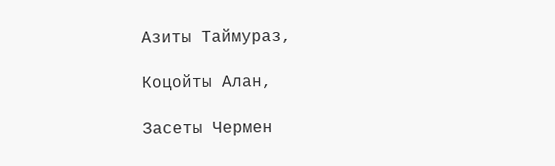Азиты Таймураз,

Коцойты Алан,

Засеты Чермен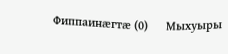Фиппаинæгтæ (0)      Мыхуыры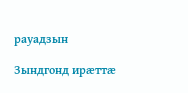рауадзын

Зындгонд ирæттæ